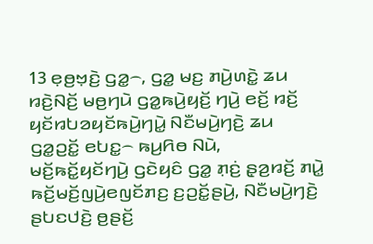13 ꤕ꤫ꤥ꤬ꤠ꤫ꤢꤧ꤬ ꤞꤤ꤭꤮, ꤞꤤ꤭ ꤗꤢ꤬ ꤊꤣꤧ꤬ꤛꤢꤧ꤭ ꤘꤣ ꤙꤢꤧ꤬ꤡꤢꤩ꤬ ꤗꤥ꤬ꤚꤣꤧ ꤞꤤ꤭ꤒꤣꤧ꤬ꤟꤢꤩ꤬ ꤚꤣꤧ꤬ ꤕꤢꤩ꤬ ꤙꤢꤩ꤬ ꤟꤢꤩꤙꤝꤤꤟꤢꤩꤒꤣꤧ꤬ꤚꤣꤧ꤭ ꤡꤢꤪꤗꤣꤧ꤬ꤚꤢꤧ꤬ ꤘꤣ ꤞꤤ꤭ꤑꤢꤩ꤭ ꤕꤝꤢ꤭꤮ ꤒꤣ꤬ꤖꤥ ꤡꤣꤧ, ꤗꤢꤩ꤬ꤒꤢꤩ꤭ꤟꤢꤩꤚꤣꤧ꤬ ꤞꤢꤧꤟꤢꤨ ꤞꤤ꤭ ꤊ꤫ꤢꤦ꤬ ꤔ꤫ꤤ꤬ꤙꤢꤩ꤬ ꤊꤣꤧ꤭ ꤒꤢꤩ꤬ꤗꤢꤩ꤬ꤜꤣꤧ꤬ꤕꤜꤢꤩꤊꤢ꤬ ꤢ꤬ꤑꤢꤩ꤭ꤔꤣꤧ꤬, ꤡꤢꤪꤗꤣꤧ꤬ꤚꤢꤧ꤬ ꤔꤝꤢꤓꤢꤧ꤬ ꤥ꤬ꤔꤢꤩ꤬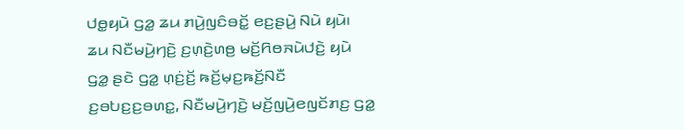ꤓꤥ꤭ꤟꤣꤧ ꤞꤤ꤭ ꤘꤣ ꤊꤣꤧ꤬ꤜꤢꤨꤋꤢꤩ꤭ ꤕꤢ꤬ꤔꤣꤧ꤬ ꤡꤣꤧ ꤟꤣꤧ꤯ ꤘꤣ ꤡꤢꤪꤗꤣꤧ꤬ꤚꤢꤧ꤬ ꤢ꤬ꤛ꤫ꤢꤧ꤬ꤛꤥ꤬ ꤗꤢꤩ꤬ꤖꤥꤏꤣꤧꤓꤢꤧ꤬ ꤟꤣꤧ ꤞꤤ꤭ ꤔꤢꤧ ꤞꤤ꤭ ꤛ꤫ꤢꤦ꤬ꤢꤩ꤬ ꤒꤢꤩ꤬ꤗ꤫ꤢ꤬ꤒꤢꤩ꤬ꤡꤢꤪ ꤢ꤬ꤋꤝꤢ꤬ꤢ꤬ꤋꤛꤢ꤭, ꤡꤢꤪꤗꤣꤧ꤬ꤚꤢꤧ꤬ ꤗꤢꤩ꤬ꤜꤣꤧ꤬ꤕꤜꤢꤩꤊꤢ꤬ ꤞꤤ꤭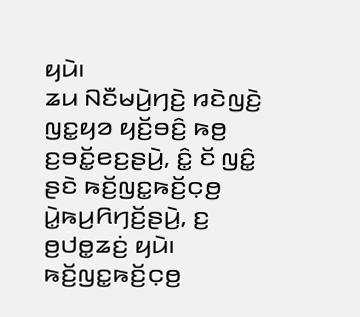ꤟꤣꤧ꤯
ꤘꤣ ꤡꤢꤪꤗꤣꤧ꤬ꤚꤢꤧ꤬ ꤙꤢꤧꤜꤢꤧ꤬ ꤜꤢ꤭ꤟꤤ ꤟꤢꤩ꤬ꤋꤢꤨ꤬ ꤒꤥ꤬ ꤢ꤬ꤋꤢꤩ꤭ꤕꤢ꤬ꤔꤣꤧ꤬, ꤢꤨ꤭ ꤢꤩ ꤜꤢꤨ꤭ ꤔꤢꤧ ꤒꤢꤩ꤬ꤜꤢ꤭ꤒꤢꤩ꤬ꤍ꤫ꤥ꤬ ꤣꤧ꤭ꤒꤣ꤬ꤖꤚꤢꤩ꤬ꤔꤣꤧ꤬, ꤢ꤬ ꤥ꤬ꤓꤥ꤭ꤘꤢꤦ꤬ ꤟꤣꤧ꤯ ꤒꤢꤩ꤬ꤜꤢ꤭ꤒꤢꤩ꤬ꤍ꤫ꤥ꤬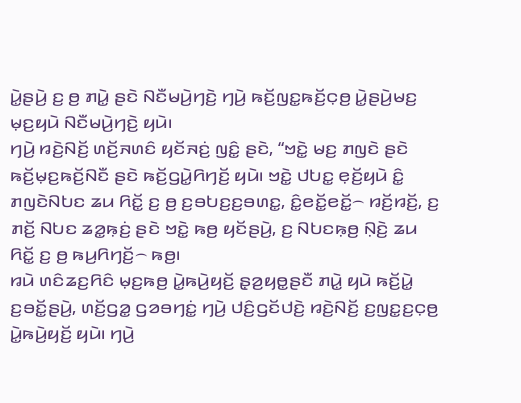ꤣꤧ꤭ꤔꤣꤧ꤬ ꤢ꤬ ꤥ꤬ ꤊꤣꤧ꤭ ꤔꤢꤧ ꤡꤢꤪꤗꤣꤧ꤬ꤚꤢꤧ꤬ ꤚꤣꤧ꤬ ꤒꤢꤩ꤬ꤜꤢ꤭ꤒꤢꤩ꤬ꤍ꤫ꤥ꤬ ꤣꤧ꤭ꤔꤣꤧ꤬ꤗꤢ꤬ ꤗ꤫ꤢ꤬ꤟꤣꤧ ꤡꤢꤪꤗꤣꤧ꤬ꤚꤢꤧ꤬ ꤟꤣꤧ꤯
ꤚꤣꤧ꤬ ꤙꤢꤧ꤬ꤡꤢꤩ꤬ ꤛꤢꤩ꤬ꤏꤛꤢꤨ ꤟꤢꤩꤏꤢꤦ꤬ ꤜꤢꤨ꤭ ꤔꤢꤧ, “ꤠꤢꤧ꤭ ꤗꤢ꤬ ꤊꤜꤢꤧ ꤔꤢꤧ ꤒꤢꤩ꤬ꤗ꤫ꤢ꤬ꤒꤢꤩ꤬ꤡꤢꤪ ꤔꤢꤧ ꤒꤢꤩ꤬ꤞꤣꤧ꤭ꤖꤚꤢꤩ꤬ ꤟꤣꤧ꤯ ꤠꤢꤧ꤭ ꤓꤝꤢ꤭ ꤕ꤫ꤢꤩ꤬ꤟꤣꤧ ꤢꤨ꤭ ꤊꤜꤢꤧꤡꤝꤢ ꤘꤣ ꤖꤢꤩ꤭ ꤢ꤬ ꤥ꤬ ꤢ꤬ꤋꤝꤢ꤬ꤢ꤬ꤋꤛꤢ꤭, ꤢꤨ꤭ꤕꤢꤩ꤭ꤕꤢꤩ꤭꤮ ꤙꤢꤩ꤬ꤙꤢꤩ꤬, ꤢ꤬ ꤊꤢꤩ꤬ ꤡꤝꤢ ꤘꤤ꤭ꤒ꤫ꤢꤦ꤬ ꤔꤢꤧ ꤠꤢꤧ꤭ ꤒꤥ꤬ ꤟꤢꤩꤔꤣꤧ꤬, ꤢ꤬ ꤡꤝꤢꤒ꤫ꤥ꤬ ꤡ꤫ꤢꤧ꤬ ꤘꤣ ꤖꤢꤩ꤭ ꤢ꤬ ꤥ꤬ ꤒꤣ꤬ꤖꤚꤢꤩ꤬꤮ ꤒꤥ꤬꤯
ꤙꤣꤧ ꤛꤢꤨꤘꤢ꤬ꤖꤢꤨ ꤗ꤫ꤢ꤬ꤒꤥ꤬ ꤣꤧ꤭ꤒꤣꤧ꤬ꤟꤢꤩ꤬ ꤔ꤫ꤤ꤬ꤟꤥ꤭ꤔꤢꤪ ꤊꤣꤧ꤭ ꤟꤣꤧ ꤒꤢꤩ꤬ꤣꤧ꤭ ꤢ꤬ꤋꤢꤩ꤭ꤔꤣꤧ꤬, ꤛꤢꤩ꤬ꤞꤤ꤭ ꤞꤤꤋꤚꤢꤦ꤭ ꤚꤣꤧ꤬ ꤓꤢꤨ꤬ꤞꤢꤩꤓꤢꤧ꤬ ꤙꤢꤧ꤬ꤡꤢꤩ꤬ ꤢ꤬ꤜꤢ꤭ꤢ꤬ꤍ꤫ꤥ꤬ ꤣꤧ꤭ꤒꤣꤧ꤬ꤟꤢꤩ꤬ ꤟꤣꤧ꤯ ꤚꤣꤧ꤬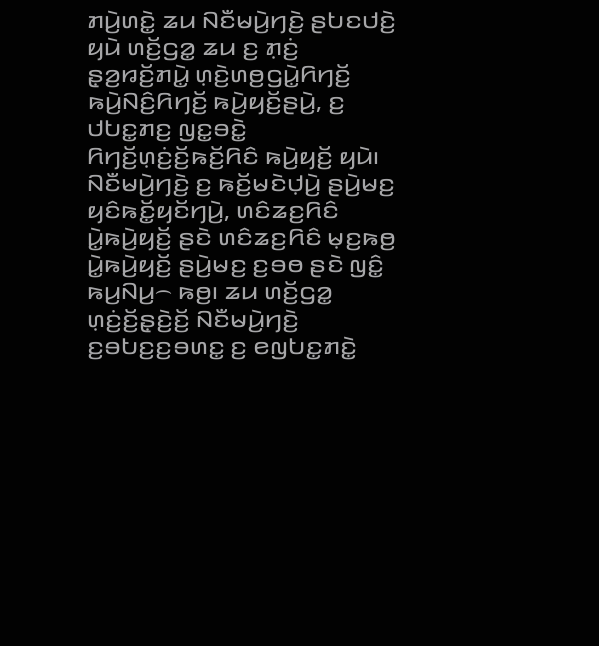ꤊꤣꤧ꤬ꤛꤢꤧ꤭ ꤘꤣ ꤡꤢꤪꤗꤣꤧ꤬ꤚꤢꤧ꤬ ꤔꤝꤢꤓꤢꤧ꤬ ꤟꤣꤧ ꤛꤢꤩ꤬ꤞꤤ꤭ ꤘꤣ ꤢ꤬ ꤊ꤫ꤢꤦ꤬ ꤔ꤫ꤤ꤬ꤙꤢꤩ꤬ꤊꤣꤧ꤭ ꤛ꤫ꤢꤧ꤬ꤛꤥ꤬ꤞꤣꤧ꤭ꤖꤚꤢꤩ꤬ ꤒꤣꤧ꤬ꤡꤢꤨ꤬ꤖꤚꤢꤩ꤬ ꤒꤣꤧ꤬ꤟꤢꤩ꤬ꤔꤣꤧ꤬, ꤢ꤬ ꤓꤝꤢ꤭ꤊꤢ꤬ ꤜꤢ꤭ꤋꤢꤧ꤭ ꤖꤚꤢꤩ꤬ꤛ꤫ꤢꤦ꤬ꤢꤩ꤬ꤒꤢꤩ꤬ꤖꤢꤨ ꤒꤣꤧ꤬ꤟꤢꤩ꤬ ꤟꤣꤧ꤯
ꤡꤢꤪꤗꤣꤧ꤬ꤚꤢꤧ꤬ ꤢ꤬ ꤒꤢꤩ꤬ꤗꤢꤧꤓ꤫ꤣꤧ꤬ ꤔꤣꤧ꤬ꤗꤢ꤬ ꤟꤢꤨꤒꤢꤩ꤭ꤟꤢꤩꤚꤣꤧ꤬, ꤛꤢꤨꤘꤢ꤬ꤖꤢꤨ ꤣꤧ꤭ꤒꤣꤧ꤬ꤟꤢꤩ꤬ ꤔꤢꤧ ꤛꤢꤨꤘꤢ꤬ꤖꤢꤨ ꤗ꤫ꤢ꤬ꤒꤥ꤬ ꤣꤧ꤭ꤒꤣꤧ꤬ꤟꤢꤩ꤬ ꤔꤣꤧ꤬ꤗꤢ꤬ ꤢ꤬ꤋꤥ ꤔꤢꤧ ꤜꤢꤨ꤭ ꤒꤣ꤬ꤡꤣ꤬꤮ ꤒꤥ꤬꤯ ꤘꤣ ꤛꤢꤩ꤬ꤞꤤ꤭ ꤛ꤫ꤢꤦ꤬ꤢꤩ꤬ꤔ꤫ꤢꤧ꤬ꤢꤩ꤬ ꤡꤢꤪꤗꤣꤧ꤬ꤚꤢꤧ꤬ ꤢ꤬ꤋꤝꤢ꤬ꤢ꤬ꤋꤛꤢ꤭ ꤢ꤬ ꤕꤜꤝꤢ꤭ꤊꤢꤧ꤭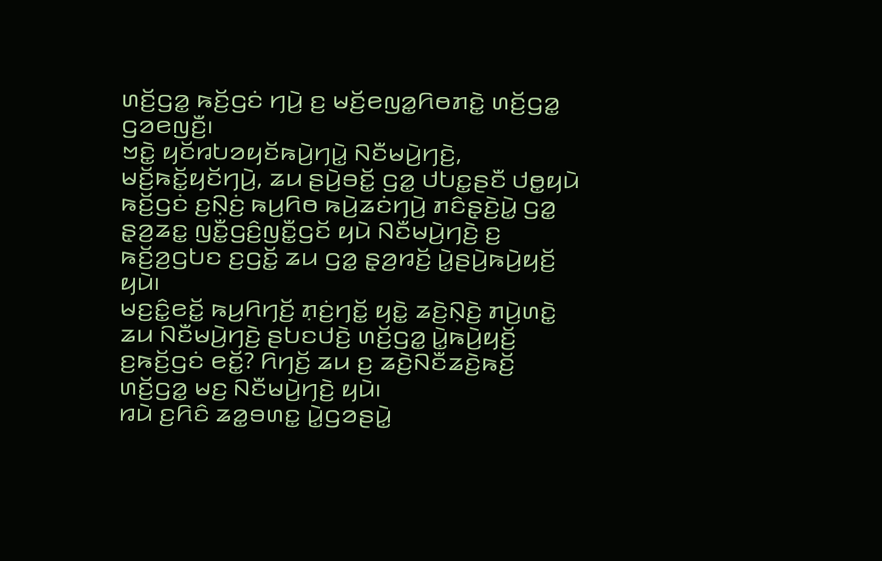ꤛꤢꤩ꤬ꤞꤤ꤭ ꤒꤢꤩ꤬ꤞꤢꤦ ꤚꤣꤧ꤬ ꤢ꤬ ꤗꤢꤩ꤬ꤕꤜꤤ꤭ꤖꤥꤊꤢꤧ꤭ ꤛꤢꤩ꤬ꤞꤤ꤭ ꤞꤤꤕꤜꤢꤪ꤬꤯
ꤠꤢꤧ꤭ ꤟꤢꤩꤙꤝꤤꤟꤢꤩꤒꤣꤧ꤬ꤚꤣꤧ꤭ ꤡꤢꤪꤗꤣꤧ꤬ꤚꤢꤧ꤬, ꤗꤢꤩ꤬ꤒꤢꤩ꤭ꤟꤢꤩꤚꤣꤧ꤬, ꤘꤣ ꤔꤣꤧ꤬ꤋꤢꤩ꤭ ꤞꤤ꤭ ꤓꤝꤢ꤭ꤔꤢꤪ ꤓꤥ꤭ꤟꤣꤧ ꤒꤢꤩ꤬ꤞꤢꤦ ꤢ꤬ꤡ꤫ꤢꤦ꤬ ꤒꤣ꤬ꤖꤥ ꤒꤣꤧ꤬ꤘꤢꤦꤚꤣꤧ꤬ ꤊꤢꤨꤔ꤫ꤢꤧ꤬ꤣꤧ꤭ ꤞꤤ꤭ ꤔ꤫ꤤ꤬ꤘꤢ꤭ ꤜꤢꤪ꤭ꤞꤢꤨ꤬ꤜꤢꤪ꤭ꤞꤢꤩ ꤟꤣꤧ ꤡꤢꤪꤗꤣꤧ꤬ꤚꤢꤧ꤬ ꤢ꤬ ꤒꤢꤩ꤬ꤤ꤬ꤞꤝꤢ ꤢ꤬ꤞꤢꤩ꤭ ꤘꤣ ꤞꤤ꤭ ꤔ꤫ꤤ꤬ꤙꤢꤩ꤬ ꤣꤧ꤭ꤔꤣꤧ꤬ꤒꤣꤧ꤬ꤟꤢꤩ꤬ ꤟꤣꤧ꤯
ꤗꤢ꤬ꤢꤨ꤭ꤕꤢꤩ꤭ ꤒꤣ꤬ꤖꤚꤢꤩ꤬ ꤊ꤫ꤢꤦ꤬ꤚꤢꤩ꤭ ꤟꤢꤧ꤭ ꤘꤢꤧ꤬ꤡ꤫ꤢꤧ꤬ ꤊꤣꤧ꤬ꤛꤢꤧ꤭ ꤘꤣ ꤡꤢꤪꤗꤣꤧ꤬ꤚꤢꤧ꤬ ꤔꤝꤢꤓꤢꤧ꤬ ꤛꤢꤩ꤬ꤞꤤ꤭ ꤣꤧ꤭ꤒꤣꤧ꤬ꤟꤢꤩ꤬ ꤢ꤬ꤒꤢꤩ꤬ꤞꤢꤦ ꤕꤢꤩ꤭? ꤖꤚꤢꤩ꤬ ꤘꤣ ꤢ꤬ ꤘꤢꤧ꤬ꤡꤢꤪꤘꤢꤧ꤬ꤒꤢꤩ꤬ ꤛꤢꤩ꤬ꤞꤤ꤭ ꤗꤢ꤬ ꤡꤢꤪꤗꤣꤧ꤬ꤚꤢꤧ꤬ ꤟꤣꤧ꤯
ꤙꤣꤧ ꤢ꤬ꤖꤢꤨ ꤘꤤ꤭ꤋꤛꤢ꤭ ꤣꤧ꤭ꤞꤤꤔꤣꤧ꤭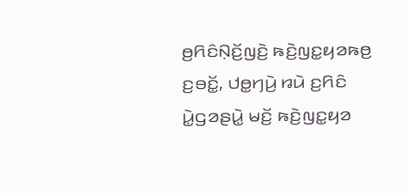ꤥ꤬ꤖꤢꤨꤡ꤫ꤢꤩ꤬ꤜꤢꤧ꤬ ꤒꤢꤧ꤬ꤜꤢ꤭ꤟꤤꤒꤥ꤬ ꤢ꤬ꤋꤢꤩ꤭, ꤓꤥ꤭ꤚꤣꤧ꤬ ꤙꤣꤧ ꤢ꤬ꤖꤢꤨ ꤣꤧ꤭ꤞꤤꤔꤣꤧ꤭ ꤗꤢꤩ꤬ ꤒꤢꤧ꤬ꤜꤢ꤭ꤟꤤ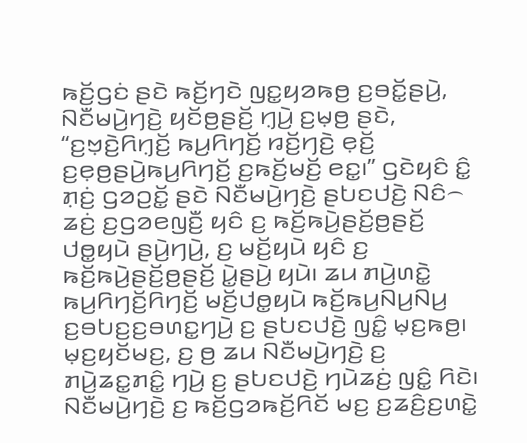ꤒꤢꤩ꤬ꤞꤢꤦ ꤔꤢꤧ ꤒꤢꤩ꤬ꤚꤢꤧ ꤜꤢ꤭ꤟꤤꤒꤥ꤬ ꤢ꤬ꤋꤢꤩ꤭ꤔꤣꤧ꤬, ꤡꤢꤪꤗꤣꤧ꤬ꤚꤢꤧ꤬ ꤟꤢꤩꤥ꤬ꤔꤢꤩ꤬ ꤚ꤫ꤣꤧ꤬ ꤢ꤬ꤗ꤫ꤥ꤬ ꤔꤢꤧ, “ꤢ꤬ꤠ꤫ꤢꤧ꤬ꤖꤚ꤫ꤢꤩ꤬ ꤒꤣ꤬ꤖꤚꤢꤩ꤬ ꤙꤢꤩ꤬ꤚꤢꤧ꤬ ꤕ꤫ꤢꤩ꤬ ꤢ꤬ꤕ꤫ꤥ꤬ꤔꤣꤧ꤬ꤒꤣ꤬ꤖꤚꤢꤩ꤬ ꤢ꤬ꤒꤢꤩ꤬ꤗꤢꤩ꤬ ꤕꤢ꤭꤯” ꤞꤢꤧꤟꤢꤨ ꤢꤨ꤭ ꤊ꤫ꤢꤦ꤬ ꤞꤤꤑꤢꤩ꤭ ꤔꤢꤧ ꤡꤢꤪꤗꤣꤧ꤬ꤚꤢꤧ꤬ ꤔꤝꤢꤓꤢꤧ꤬ ꤡꤢꤨ꤮ ꤘꤢꤦ꤬ ꤢ꤬ꤞꤤꤕꤜꤢꤪ꤬ ꤟꤢꤨ ꤢ꤬ ꤒꤢꤩ꤬ꤒꤣꤧ꤬ꤔꤢꤩ꤬ꤥ꤬ꤔꤢꤩ꤬ ꤓꤥ꤭ꤟꤣꤧ ꤔꤣꤧ꤬ꤚꤣꤧ꤬, ꤢ꤬ ꤗꤢꤩ꤬ꤟꤣꤧ ꤟꤢꤨ ꤢ꤬ ꤒꤢꤩ꤬ꤒꤣꤧ꤬ꤔꤢꤩ꤬ꤥ꤬ꤔꤢꤩ꤬ ꤣꤧ꤭ꤔꤣꤧ꤬ ꤟꤣꤧ꤯ ꤘꤣ ꤊꤣꤧ꤬ꤛꤢꤧ꤭ ꤒꤣ꤬ꤖꤚꤢꤩ꤬ꤖꤚꤢꤩ꤬ ꤗꤢꤩ꤬ꤓꤥ꤭ꤟꤣꤧ ꤒꤢꤩ꤬ꤒꤣ꤬ꤡꤣ꤬ꤡꤣ꤬ ꤢ꤬ꤋꤝꤢ꤬ꤢ꤬ꤋꤛꤢ꤭ꤚꤣꤧ꤬ ꤢ꤬ ꤔꤝꤢꤓꤢꤧ꤬ ꤜꤢꤨ꤭ ꤗ꤫ꤢ꤬ꤒꤥ꤬꤯ ꤗ꤫ꤢ꤬ꤟꤢꤩꤗꤢ꤬, ꤢ꤬ ꤥ꤬ ꤘꤣ ꤡꤢꤪꤗꤣꤧ꤬ꤚꤢꤧ꤬ ꤢ꤬ ꤊꤣꤧ꤬ꤘꤢ꤭ꤊꤢꤨ꤭ ꤚꤣꤧ꤬ ꤢ꤬ ꤔꤝꤢꤓꤢꤧ꤬ ꤚꤣꤧꤘꤢꤦ꤬ ꤜꤢꤨ꤭ ꤖꤢꤧ꤯
ꤡꤢꤪꤗꤣꤧ꤬ꤚꤢꤧ꤬ ꤢ꤬ ꤒꤢꤩ꤬ꤞꤤꤒꤢꤩ꤬ꤖꤢꤩ ꤗꤢ꤬ ꤢ꤬ꤘꤢꤨ꤬ꤢ꤬ꤛꤢꤧ꤭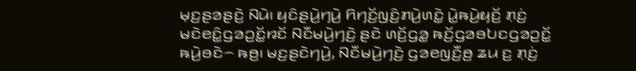ꤗ꤫ꤢ꤬ꤔꤤꤔꤢꤧ꤬ ꤡꤣꤧ꤯ ꤟꤢꤨꤔꤣꤧ꤬ꤚꤣꤧ꤬ ꤖꤚꤢꤩ꤬ꤜꤢꤨ꤬ꤊꤣꤧ꤬ꤛꤢꤧ꤭ ꤣꤧ꤭ꤒꤣꤧ꤬ꤟꤢꤩ꤬ ꤊ꤫ꤢꤦ꤬ ꤗꤢꤧꤕꤢꤨ꤭ꤞꤤꤑꤢꤩ꤭ꤙꤢꤩ ꤡꤢꤪꤗꤣꤧ꤬ꤚꤢꤧ꤬ ꤔꤢꤧ ꤛꤢꤩ꤬ꤞꤤ꤭ ꤒꤢꤩ꤬ꤞꤤꤋꤝꤢꤞꤤꤑꤢꤩ꤭ ꤒꤣꤧ꤬ꤋꤢꤧ꤮ ꤒꤥ꤬꤯ ꤗꤢ꤬ꤔꤢꤧꤚꤣꤧ꤬, ꤡꤢꤪꤗꤣꤧ꤬ꤚꤢꤧ꤬ ꤞꤤꤕꤜꤢꤪ꤬ꤥ꤬ ꤘꤣ ꤢ꤬ ꤊ꤫ꤢꤦ꤬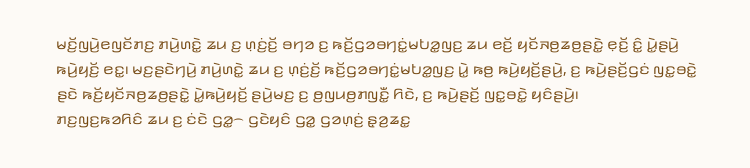ꤗꤢꤩ꤬ꤜꤣꤧ꤬ꤕꤜꤢꤩꤊꤢ꤬ ꤊꤣꤧ꤬ꤛꤢꤧ꤭ ꤘꤣ ꤢ꤬ ꤛ꤫ꤢꤦ꤬ꤢꤩ꤬ ꤋꤚꤤ ꤢ꤬ ꤒꤢꤩ꤬ꤞꤤꤋꤚꤢꤦ꤭ꤗꤝꤤ꤭ꤜꤢ꤬ ꤘꤣ ꤕꤢꤩ꤬ ꤟꤢꤩꤏꤥ꤬ꤘꤥ꤬ꤔꤢꤧ꤭ ꤕ꤫ꤢꤩ꤬ ꤢꤨ꤭ ꤣꤧ꤭ꤔꤣꤧ꤬ ꤒꤣꤧ꤬ꤟꤢꤩ꤬ ꤕꤢ꤭꤯ ꤗꤢ꤬ꤔꤢꤧꤚꤣꤧ꤬ ꤊꤣꤧ꤬ꤛꤢꤧ꤭ ꤘꤣ ꤢ꤬ ꤛ꤫ꤢꤦ꤬ꤢꤩ꤬ ꤒꤢꤩ꤬ꤞꤤꤋꤚꤢꤦ꤭ꤗꤝꤤ꤭ꤜꤢ꤬ ꤣꤧ꤭ ꤒꤥ꤬ ꤒꤣꤧ꤬ꤟꤢꤩ꤬ꤔꤣꤧ꤬, ꤢ꤬ ꤒꤣꤧ꤬ꤔꤢꤩ꤬ꤞꤢꤦ ꤜꤢ꤭ꤋꤢꤧ꤭ ꤔꤢꤧ ꤒꤢꤩ꤬ꤟꤢꤩꤏꤥ꤬ꤘꤥ꤬ꤔꤢꤧ꤭ ꤣꤧ꤭ꤒꤣꤧ꤬ꤟꤢꤩ꤬ ꤔꤣꤧ꤬ꤗꤢ꤬ ꤢ꤬ ꤥ꤬ꤜꤣꤥ꤬ꤊꤜꤢꤪ꤭ ꤖꤢꤧ, ꤢ꤬ ꤒꤣꤧ꤬ꤔꤢꤩ꤬ ꤜꤢ꤭ꤋꤢꤧ꤭ ꤟꤢꤨꤔꤣꤧ꤬꤯
ꤊꤢ꤬ꤜꤢ꤬ꤒꤤꤖꤢꤨ ꤘꤣ ꤢ꤬ ꤢꤦꤢꤧ ꤞꤤ꤭꤮ ꤞꤢꤧꤟꤢꤨ ꤞꤤ꤭ ꤞꤤꤛ꤫ꤢꤦ꤬ ꤔ꤫ꤤ꤬ꤘꤢ꤭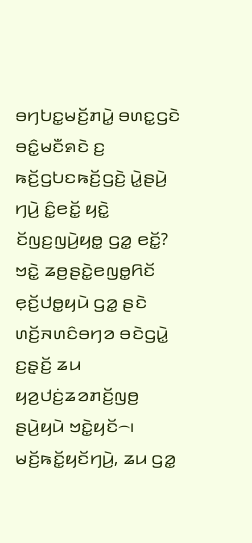ꤋꤚꤝꤢ꤭ꤗꤢꤩ꤬ꤊꤣꤧ꤭ ꤋꤛꤢ꤭ꤞꤢꤧ ꤋꤢꤨ꤭ꤗꤢꤪꤎꤢꤧ ꤢ꤬ ꤒꤢꤩ꤬ꤞꤝꤢꤒꤢꤩ꤬ꤞꤢꤧ꤬ ꤣꤧ꤭ꤔꤣꤧ꤬ ꤚꤣꤧ꤬ ꤢꤨ꤭ꤕꤢꤩ꤭ ꤟꤢꤧ꤭ ꤢꤩꤜꤢ꤬ꤜꤣꤧ꤬ꤟꤥ꤭ ꤞꤤ꤭ ꤕꤢꤩ꤭? ꤠꤢꤧ꤭ ꤘꤥ꤬ꤔꤢꤧ꤭ꤕꤜꤥ꤭ꤖꤢꤩ ꤕ꤫ꤢꤩ꤬ꤓꤥ꤭ꤟꤣꤧ ꤞꤤ꤭ ꤔꤢꤧ ꤛꤢꤩ꤬ꤏꤛꤢꤨꤋꤚꤤ ꤋꤢꤧꤞꤣꤧ꤭ ꤢ꤬ꤔ꤫ꤢꤩ꤬ ꤘꤣ ꤟꤤ꤬ꤓꤢꤦ꤬ꤘꤤꤊꤢꤩ꤬ꤜꤥ꤬ ꤔꤣꤧ꤬ꤟꤣꤧ ꤠꤢꤧ꤭ꤟꤢꤩ꤮꤯
ꤗꤢꤩ꤬ꤒꤢꤩ꤭ꤟꤢꤩꤚꤣꤧ꤬, ꤘꤣ ꤞꤤ꤭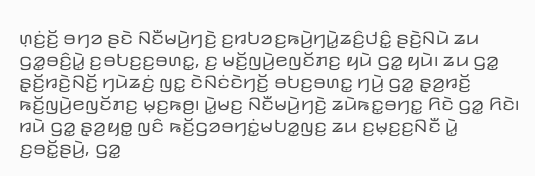ꤛ꤫ꤢꤦ꤬ꤢꤩ꤬ ꤋꤚꤤ ꤔꤢꤧ ꤡꤢꤪꤗꤣꤧ꤬ꤚꤢꤧ꤬ ꤢ꤬ꤙꤝꤤꤢ꤬ꤒꤣꤧ꤬ꤚꤣꤧ꤭ꤘꤢꤨ꤬ꤓꤢꤨ꤭ ꤔꤢꤧ꤬ꤡꤣꤧ ꤘꤣ ꤞꤤ꤭ꤋꤢꤨ꤬ꤣꤧ꤭ ꤢ꤬ꤋꤝꤢ꤬ꤢ꤬ꤋꤛꤢ꤭, ꤢ꤬ ꤗꤢꤩ꤬ꤜꤣꤧ꤬ꤕꤜꤢꤩꤊꤢ꤬ ꤟꤣꤧ ꤞꤤ꤭ ꤟꤣꤧ꤯ ꤘꤣ ꤞꤤ꤭ ꤔ꤫ꤢꤩ꤬ꤙꤢꤧ꤬ꤡꤢꤩ꤬ ꤚꤣꤧꤘꤢꤦ꤬ ꤜꤢ꤭ ꤢꤧꤡꤢꤦꤢꤧꤚꤢꤩ꤬ ꤋꤝꤢ꤬ꤋꤛꤢ꤭ ꤚꤣꤧ꤬ ꤞꤤ꤭ ꤔ꤫ꤤ꤬ꤙꤢꤩ꤬ ꤒꤢꤩ꤬ꤜꤣꤧ꤬ꤕꤜꤢꤩꤊꤢ꤬ ꤗ꤫ꤢ꤬ꤒꤥ꤬꤯ ꤣꤧ꤭ꤗꤢ꤬ ꤡꤢꤪꤗꤣꤧ꤬ꤚꤢꤧ꤬ ꤘꤣꤧꤒꤢ꤭ꤋꤚꤢ꤭ ꤖꤢꤧ ꤞꤤ꤭ ꤖꤢꤧ꤯
ꤙꤣꤧ ꤞꤤ꤭ ꤔ꤫ꤤ꤬ꤟꤥ꤭ ꤜꤢꤨ ꤒꤢꤩ꤬ꤞꤤꤋꤚꤢꤦ꤭ꤗꤝꤤ꤭ꤜꤢ꤬ ꤘꤣ ꤢ꤬ꤗ꤫ꤢ꤬ꤢ꤬ꤡꤢꤪ ꤣꤧ꤭ ꤢ꤬ꤋꤢꤩ꤭ꤔꤣꤧ꤬, ꤞꤤ꤭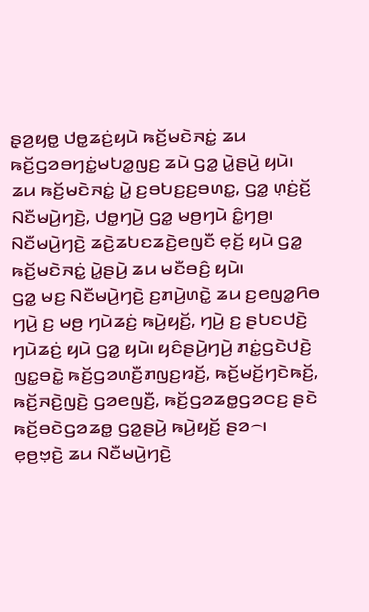ꤔ꤫ꤤ꤬ꤟꤥ꤭ ꤓꤥ꤭ꤘꤢꤦ꤬ꤟꤣꤧ ꤒꤢꤩ꤬ꤗꤢꤧꤏꤢꤦ꤭ ꤘꤣ ꤒꤢꤩ꤬ꤞꤤꤋꤚꤢꤦ꤭ꤗꤝꤤ꤭ꤜꤢ꤬ ꤘꤣꤧ ꤞꤤ꤭ ꤣꤧ꤭ꤔꤣꤧ꤬ ꤟꤣꤧ꤯ ꤘꤣ ꤒꤢꤩ꤬ꤗꤢꤧꤏꤢꤦ꤭ ꤣꤧ꤭ ꤢ꤬ꤋꤝꤢ꤬ꤢ꤬ꤋꤛꤢ꤭, ꤞꤤ꤭ ꤛ꤫ꤢꤦ꤬ꤢꤩ꤬ ꤡꤢꤪꤗꤣꤧ꤬ꤚꤢꤧ꤬, ꤓꤥ꤭ꤚꤣꤧ꤬ ꤞꤤ꤭ ꤗꤥ꤬ꤚꤣꤧ ꤢꤨ꤭ꤚꤥ꤬꤯ ꤡꤢꤪꤗꤣꤧ꤬ꤚꤢꤧ꤬ ꤘꤢꤧ꤬ꤘꤝꤢꤘꤢꤧ꤬ꤕꤜꤢꤪ ꤕ꤫ꤢꤩ꤬ ꤟꤣꤧ ꤞꤤ꤭ ꤒꤢꤩ꤬ꤗꤢꤧꤏꤢꤦ꤭ ꤣꤧ꤭ꤔꤣꤧ꤬ ꤘꤣ ꤗꤢꤪꤋꤢꤨ꤬ ꤟꤣꤧ꤯
ꤞꤤ꤭ ꤗꤢ꤬ ꤡꤢꤪꤗꤣꤧ꤬ꤚꤢꤧ꤬ ꤢ꤬ꤊꤣꤧ꤬ꤛꤢꤧ꤭ ꤘꤣ ꤢ꤬ꤕꤜꤤ꤭ꤖꤥ ꤚꤣꤧ꤬ ꤢ꤬ ꤗꤥ꤬ ꤚꤣꤧꤘꤢꤦ꤬ ꤒꤣꤧ꤬ꤟꤢꤩ꤬, ꤚꤣꤧ꤬ ꤢ꤬ ꤔꤝꤢꤓꤢꤧ꤬ ꤚꤣꤧꤘꤢꤦ꤬ ꤟꤣꤧ ꤞꤤ꤭ ꤟꤣꤧ꤯ ꤟꤢꤨꤔꤣꤧ꤬ꤚꤣꤧ꤬ ꤊꤢꤦ꤭ꤞꤢꤧꤓꤢꤧ꤬ ꤜꤢ꤭ꤋꤢꤧ꤭ ꤒꤢꤩ꤬ꤞꤤꤛꤢꤪ꤬ꤊꤜꤢ꤬ꤙꤢꤩ꤬, ꤒꤢꤩ꤬ꤗꤢꤩ꤬ꤚꤢꤧꤒꤢꤩ꤬, ꤒꤢꤩ꤬ꤏꤢꤧ꤬ꤜꤢꤧ꤬ ꤞꤤꤕꤜꤢꤪ꤬, ꤒꤢꤩ꤬ꤞꤤꤘꤥ꤭ꤞꤤꤍꤢ꤬ ꤔꤢꤧ ꤒꤢꤩ꤬ꤋꤢꤧꤞꤤꤘꤥ꤭ ꤞꤤ꤭ꤔꤣꤧ꤬ ꤒꤣꤧ꤬ꤟꤢꤩ꤬ ꤔꤤ꤮꤯
ꤕ꤫ꤥ꤬ꤠ꤫ꤢꤧ꤬ ꤘꤣ ꤡꤢꤪꤗꤣꤧ꤬ꤚꤢꤧ꤬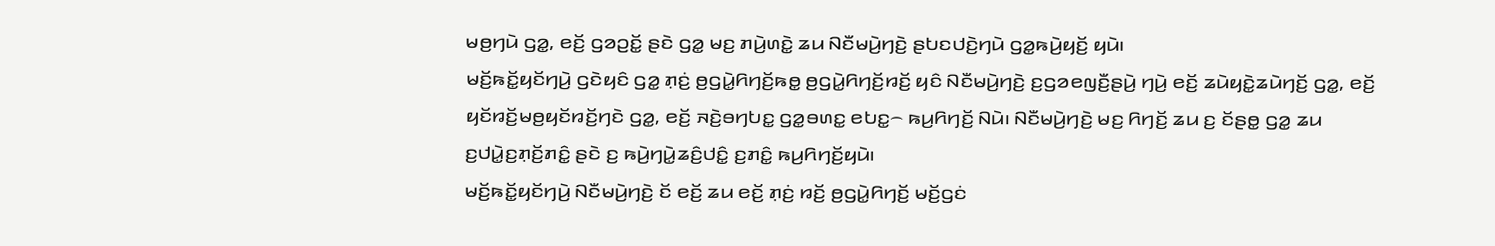ꤗꤥ꤬ꤚꤣꤧ ꤞꤤ꤭, ꤕꤢꤩ꤬ ꤞꤤꤑꤢꤩ꤭ ꤔꤢꤧ ꤞꤤ꤭ ꤗꤢ꤬ ꤊꤣꤧ꤬ꤛꤢꤧ꤭ ꤘꤣ ꤡꤢꤪꤗꤣꤧ꤬ꤚꤢꤧ꤬ ꤔꤝꤢꤓꤢꤧ꤬ꤚꤣꤧ ꤞꤤ꤭ꤒꤣꤧ꤬ꤟꤢꤩ꤬ ꤟꤣꤧ꤯
ꤗꤢꤩ꤬ꤒꤢꤩ꤭ꤟꤢꤩꤚꤣꤧ꤬ ꤞꤢꤧꤟꤢꤨ ꤞꤤ꤭ ꤊ꤫ꤢꤦ꤬ ꤥ꤬ꤞꤣꤧ꤭ꤖꤚꤢꤩ꤬ꤒꤥ꤭ ꤥ꤬ꤞꤣꤧ꤭ꤖꤚꤢꤩ꤬ꤙꤢꤩ꤬ ꤟꤢꤨ ꤡꤢꤪꤗꤣꤧ꤬ꤚꤢꤧ꤬ ꤢ꤬ꤞꤤꤕꤜꤢꤪ꤬ꤔꤣꤧ꤬ ꤚꤣꤧ꤬ ꤕꤢꤩ꤬ ꤘꤣꤧꤟꤢꤧ꤭ꤘꤣꤧꤚꤢꤩ꤬ ꤞꤤ꤭, ꤕꤢꤩ꤬ ꤟꤢꤩꤙꤢꤩ꤬ꤗꤥ꤬ꤟꤢꤩꤙꤢꤩ꤬ꤚꤢꤧ ꤞꤤ꤭, ꤕꤢꤩ꤬ ꤏꤢꤧ꤬ꤋꤚꤝꤢ꤭ ꤞꤤ꤭ꤋꤛꤢ꤭ ꤕꤝꤢ꤭꤮ ꤒꤣ꤬ꤖꤚꤢꤩ꤬ ꤡꤣꤧ꤯ ꤡꤢꤪꤗꤣꤧ꤬ꤚꤢꤧ꤬ ꤗꤢ꤬ ꤖꤚꤢꤩ꤬ ꤘꤣ ꤢ꤬ ꤢꤩꤔꤥ꤭ ꤞꤤ꤭ ꤘꤣ ꤢ꤬ꤓꤣꤧ꤭ꤢ꤬ꤊ꤫ꤢꤩ꤬ꤊꤢꤨ꤭ ꤔꤢꤧ ꤢ꤬ ꤒꤣꤧ꤬ꤚꤣꤧ꤭ꤘꤢꤨ꤬ꤓꤢꤨ꤭ ꤢ꤬ꤊꤢꤨ꤭ ꤒꤣ꤬ꤖꤚꤢꤩ꤬ꤟꤣꤧ꤯
ꤗꤢꤩ꤬ꤒꤢꤩ꤭ꤟꤢꤩꤚꤣꤧ꤬ ꤡꤢꤪꤗꤣꤧ꤬ꤚꤢꤧ꤬ ꤢꤩ ꤕꤢꤩ꤬ ꤘꤣ ꤕꤢꤩ꤬ ꤊ꤫ꤢꤦ꤬ ꤙꤢꤩ꤬ ꤥ꤬ꤞꤣꤧ꤭ꤖꤚꤢꤩ꤬ ꤗꤢꤩ꤬ꤞꤢꤦ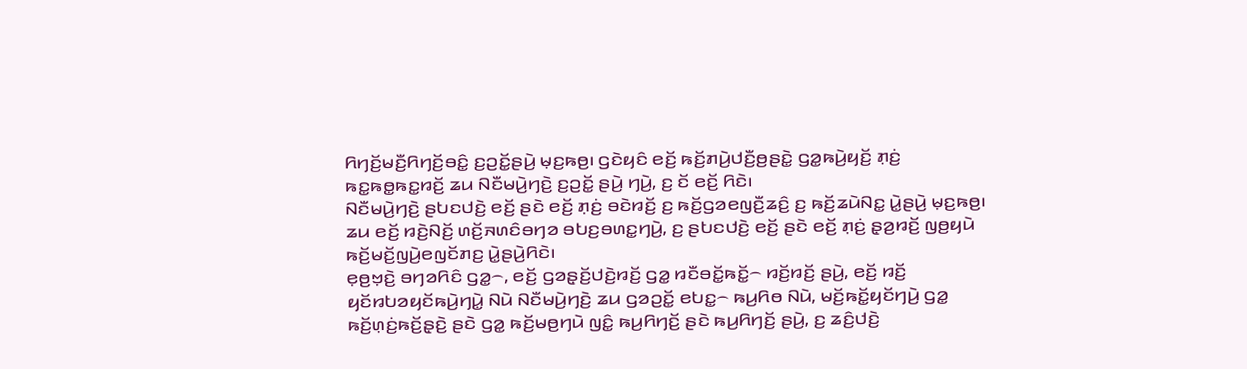ꤖꤚꤢꤩ꤬ꤗꤢꤪ꤬ꤖꤚꤢꤩ꤬ꤋꤢꤨ꤭ ꤢ꤬ꤑꤢꤩ꤭ꤔꤣꤧ꤬ ꤗ꤫ꤢ꤬ꤒꤥ꤬꤯ ꤞꤢꤧꤟꤢꤨ ꤕꤢꤩ꤬ ꤒꤢꤩ꤬ꤊꤣꤧ꤬ꤓꤢꤪ꤬ꤥ꤬ꤔꤢꤧ꤭ ꤞꤤ꤭ꤒꤣꤧ꤬ꤟꤢꤩ꤬ ꤊ꤫ꤢꤦ꤬ ꤒꤢ꤭ꤒꤥ꤭ꤒꤢ꤭ꤙꤢꤩ꤬ ꤘꤣ ꤡꤢꤪꤗꤣꤧ꤬ꤚꤢꤧ꤬ ꤢ꤬ꤑꤢꤩ꤭ ꤔꤣꤧ꤬ ꤚꤣꤧ꤬, ꤢ꤬ ꤢꤩ ꤕꤢꤩ꤬ ꤖꤢꤧ꤯
ꤡꤢꤪꤗꤣꤧ꤬ꤚꤢꤧ꤬ ꤔꤝꤢꤓꤢꤧ꤬ ꤕꤢꤩ꤬ ꤔꤢꤧ ꤕꤢꤩ꤬ ꤊ꤫ꤢꤦ꤬ ꤋꤢꤧꤙꤢꤩ꤬ ꤢ꤬ ꤒꤢꤩ꤬ꤞꤤꤕꤜꤢꤪ꤬ꤘꤢꤨ꤬ ꤢ꤬ ꤒꤢꤩ꤬ꤘꤣꤧꤡꤢ꤭ ꤣꤧ꤭ꤔꤣꤧ꤬ ꤗ꤫ꤢ꤬ꤒꤥ꤬꤯ ꤘꤣ ꤕꤢꤩ꤬ ꤙꤢꤧ꤬ꤡꤢꤩ꤬ ꤛꤢꤩ꤬ꤏꤛꤢꤨꤋꤚꤤ ꤋꤝꤢ꤬ꤋꤛꤢ꤭ꤚꤣꤧ꤬, ꤢ꤬ ꤔꤝꤢꤓꤢꤧ꤬ ꤕꤢꤩ꤬ ꤔꤢꤧ ꤕꤢꤩ꤬ ꤊ꤫ꤢꤦ꤬ ꤔ꤫ꤤ꤬ꤙꤢꤩ꤬ ꤜꤥ꤬ꤟꤣꤧ ꤒꤢꤩ꤬ꤗꤢꤩ꤬ꤜꤣꤧ꤬ꤕꤜꤢꤩꤊꤢ꤬ ꤣꤧ꤭ꤔꤣꤧ꤬ꤖꤢꤧ꤯
ꤕ꤫ꤥ꤬ꤠ꤫ꤢꤧ꤬ ꤋꤚꤤꤖꤢꤨ ꤞꤤ꤭꤮, ꤕꤢꤩ꤬ ꤞꤤꤔ꤫ꤢꤩ꤬ꤓꤢꤧ꤬ꤙꤢꤩ꤬ ꤞꤤ꤭ ꤙꤢꤪꤋꤢꤩ꤭ꤒꤢꤩ꤭꤮ ꤙꤢꤩ꤬ꤙꤢꤩ꤬ ꤔꤣꤧ꤬, ꤕꤢꤩ꤬ ꤙꤢꤩ꤬ ꤟꤢꤩꤙꤝꤤꤟꤢꤩꤒꤣꤧ꤬ꤚꤣꤧ꤭ ꤡꤣꤧ ꤡꤢꤪꤗꤣꤧ꤬ꤚꤢꤧ꤬ ꤘꤣ ꤞꤤꤑꤢꤩ꤭ ꤕꤝꤢ꤭꤮ ꤒꤣ꤬ꤖꤥ ꤡꤣꤧ, ꤗꤢꤩ꤬ꤒꤢꤩ꤭ꤟꤢꤩꤚꤣꤧ꤬ ꤞꤤ꤭ ꤒꤢꤩ꤬ꤛ꤫ꤢꤦ꤬ꤒꤢꤩ꤬ꤔ꤫ꤢꤧ꤬ ꤔꤢꤧ ꤞꤤ꤭ ꤒꤢꤩ꤬ꤗꤥ꤬ꤚꤣꤧ ꤜꤢꤨ꤭ ꤒꤣ꤬ꤖꤚꤢꤩ꤬ ꤔꤢꤧ ꤒꤣ꤬ꤖꤚꤢꤩ꤬ ꤔꤣꤧ꤬, ꤢ꤬ ꤘꤢꤨ꤬ꤓꤢꤧ꤬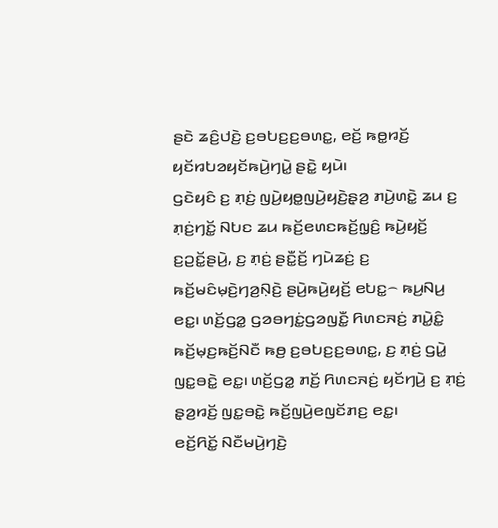ꤔꤢꤧ ꤘꤢꤨ꤬ꤓꤢꤧ꤬ ꤢ꤬ꤋꤝꤢ꤬ꤢ꤬ꤋꤛꤢ꤭, ꤕꤢꤩ꤬ ꤒꤥ꤭ꤙꤢꤩ꤬ ꤟꤢꤩꤙꤝꤤꤟꤢꤩꤒꤣꤧ꤬ꤚꤣꤧ꤭ ꤔꤢꤧ꤭ ꤟꤣꤧ꤯
ꤞꤢꤧꤟꤢꤨ ꤢ꤬ ꤊ꤫ꤢꤦ꤬ ꤜꤣꤧ꤬ꤟꤥ꤭ꤜꤣꤧ꤬ꤟꤢꤧ꤬ꤔ꤫ꤤ꤬ ꤊꤣꤧ꤬ꤛꤢꤧ꤭ ꤘꤣ ꤢ꤬ ꤊ꤫ꤢꤦ꤬ꤚꤢꤩ꤭ ꤡꤝꤢ ꤘꤣ ꤒꤢꤩ꤬ꤕꤛꤢꤒꤢꤩ꤬ꤜ꤫ꤢꤨ꤬ ꤒꤣꤧ꤬ꤟꤢꤩ꤬ ꤢ꤬ꤑꤢꤩ꤭ꤔꤣꤧ꤬, ꤢ꤬ ꤊ꤫ꤢꤦ꤬ ꤔꤢꤪ꤭ꤢꤩ꤬ ꤚꤣꤧꤘꤢꤦ꤬ ꤢ꤬ ꤒꤢꤩ꤬ꤗꤢꤨꤗ꤫ꤢꤧ꤬ꤚꤤ꤬ꤡ꤫ꤢꤧ꤬ ꤔꤣꤧ꤬ꤒꤣꤧ꤬ꤟꤢꤩ꤬ ꤕꤝꤢ꤭꤮ ꤒꤣ꤬ꤡꤣ꤬ ꤕꤢ꤭꤯ ꤛꤢꤩ꤬ꤞꤤ꤭ ꤞꤤꤋꤚꤢꤦ꤭ꤞꤤꤜꤢꤪ꤭ ꤖꤛꤢꤏꤢꤦ꤬ ꤊꤣꤧ꤭ꤢꤨ꤭ ꤒꤢꤩ꤬ꤗ꤫ꤢ꤬ꤒꤢꤩ꤬ꤡꤢꤪ ꤒꤥ꤬ ꤢ꤬ꤋꤝꤢ꤬ꤢ꤬ꤋꤛꤢ꤭, ꤢ꤬ ꤊ꤫ꤢꤦ꤬ ꤞꤣꤧ꤭ ꤜꤢ꤭ꤋꤢꤧ꤭ ꤕꤢ꤭꤯ ꤛꤢꤩ꤬ꤞꤤ꤭ ꤊꤢꤩ꤬ ꤖꤛꤢꤏꤢꤦ꤬ ꤟꤢꤩꤚꤣꤧ꤬ ꤢ꤬ ꤊ꤫ꤢꤦ꤬ ꤔ꤫ꤤ꤬ꤙꤢꤩ꤬ ꤜꤢ꤭ꤋꤢꤧ꤭ ꤒꤢꤩ꤬ꤜꤣꤧ꤬ꤕꤜꤢꤩꤊꤢ꤬ ꤕꤢ꤭꤯
ꤕꤢꤩ꤬ꤖꤢꤩ꤭ ꤡꤢꤪꤗꤣꤧ꤬ꤚꤢꤧ꤬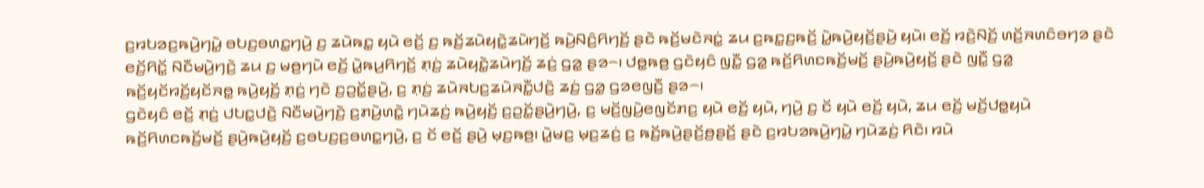ꤢ꤬ꤙꤝꤤꤢ꤬ꤒꤣꤧ꤬ꤚꤣꤧ꤭ ꤋꤝꤢ꤬ꤋꤛꤢ꤭ꤚꤣꤧ꤬ ꤢ꤬ ꤘꤣꤧꤒꤢ꤭ ꤟꤣꤧ ꤕꤢꤩ꤬ ꤢ꤬ ꤒꤢꤩ꤬ꤘꤣꤧꤟꤢꤧ꤭ꤘꤣꤧꤚꤢꤩ꤬ ꤒꤣꤧ꤬ꤡꤢꤨ꤬ꤖꤚꤢꤩ꤬ ꤔꤢꤧ ꤒꤢꤩ꤬ꤗꤢꤧꤏꤢꤦ꤭ ꤘꤣ ꤢ꤬ꤒꤢ꤭ꤢ꤬ꤒꤢꤩ꤬ ꤣꤧ꤭ꤒꤣꤧ꤬ꤟꤢꤩ꤬ꤔꤣꤧ꤬ ꤟꤣꤧ꤯ ꤕꤢꤩ꤬ ꤙꤢꤧ꤬ꤡꤢꤩ꤬ ꤛꤢꤩ꤬ꤏꤛꤢꤨꤋꤚꤤ ꤔꤢꤧ ꤕꤢꤩ꤬ꤖꤢꤩ꤭ ꤡꤢꤪꤗꤣꤧ꤬ꤚꤢꤧ꤬ ꤘꤣ ꤢ꤬ ꤗꤥ꤬ꤚꤣꤧ ꤕꤢꤩ꤬ ꤣꤧ꤭ꤒꤣ꤬ꤖꤚꤢꤩ꤬ ꤊ꤫ꤢꤦ꤬ ꤘꤣꤧꤟꤢꤧ꤭ꤘꤣꤧꤚꤢꤩ꤬ ꤘꤢꤦ꤬ ꤞꤤ꤭ ꤔꤤ꤮꤯ ꤓꤥ꤭ꤒꤥ꤬ ꤞꤢꤧꤟꤢꤨ ꤜꤢꤪ꤭ ꤞꤤ꤭ ꤒꤢꤩ꤬ꤖꤛꤢꤒꤢꤩ꤬ꤗꤢꤩ꤬ ꤔꤣꤧ꤬ꤒꤣꤧ꤬ꤟꤢꤩ꤬ ꤔꤢꤧ ꤜꤢꤪ꤭ ꤞꤤ꤭ ꤒꤢꤩ꤬ꤟꤢꤩꤙꤢꤩ꤬ꤟꤢꤩꤏꤥ꤭ ꤒꤣꤧ꤬ꤟꤢꤩ꤬ ꤊ꤫ꤢꤦ꤬ ꤚꤢꤧ ꤢ꤬ꤑꤢꤩ꤭ꤔꤣꤧ꤬, ꤢ꤬ ꤊ꤫ꤢꤦ꤬ ꤘꤣꤧꤏꤝꤢ꤬ꤘꤣꤧꤏꤢꤪ꤭ꤓꤢꤧ꤬ ꤘꤢꤦ꤬ ꤞꤤ꤭ ꤞꤤꤕꤜꤢꤪ꤬ ꤔꤤ꤮꤯
ꤞꤢꤧꤟꤢꤨ ꤕꤢꤩ꤬ ꤊ꤫ꤢꤦ꤬ ꤓꤝꤢ꤭ꤓꤢꤧ꤬ ꤡꤢꤪꤗꤣꤧ꤬ꤚꤢꤧ꤬ ꤢ꤬ꤊꤣꤧ꤬ꤛꤢꤧ꤭ ꤚꤣꤧꤘꤢꤦ꤬ ꤒꤣꤧ꤬ꤟꤢꤩ꤬ ꤢ꤬ꤑꤢꤩ꤭ꤔꤣꤧ꤬ꤚꤣꤧ꤬, ꤢ꤬ ꤗꤢꤩ꤬ꤜꤣꤧ꤬ꤕꤜꤢꤩꤊꤢ꤬ ꤟꤣꤧ ꤕꤢꤩ꤬ ꤟꤣꤧ, ꤚꤣꤧ꤬ ꤢ꤬ ꤢꤩ ꤟꤣꤧ ꤕꤢꤩ꤬ ꤟꤣꤧ, ꤘꤣ ꤕꤢꤩ꤬ ꤗꤢꤩ꤬ꤓꤥ꤭ꤟꤣꤧ ꤒꤢꤩ꤬ꤖꤛꤢꤒꤢꤩ꤬ꤗꤢꤩ꤬ ꤔꤣꤧ꤬ꤒꤣꤧ꤬ꤟꤢꤩ꤬ ꤢ꤬ꤋꤝꤢ꤬ꤢ꤬ꤋꤛꤢ꤭ꤚꤣꤧ꤬, ꤢ꤬ ꤢꤩ ꤕꤢꤩ꤬ ꤔꤣꤧ꤬ ꤗ꤫ꤢ꤬ꤒꤥ꤬꤯ ꤣꤧ꤭ꤗꤢ꤬ ꤗ꤫ꤢ꤬ꤘꤢꤦ꤬ ꤢ꤬ ꤒꤢꤩ꤬ꤒꤣꤧ꤬ꤔꤢꤩ꤬ꤥ꤬ꤔꤢꤩ꤬ ꤔꤢꤧ ꤢ꤬ꤙꤝꤤꤒꤣꤧ꤬ꤚꤣꤧ꤭ ꤚꤣꤧꤘꤢꤦ꤬ ꤖꤢꤧ꤯ ꤙꤣꤧ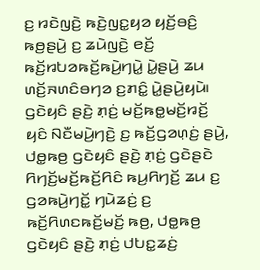ꤢ꤬ ꤙꤢꤧꤜꤢꤧ꤬ ꤒꤢꤧ꤬ꤜꤢ꤭ꤟꤤ ꤟꤢꤩ꤬ꤋꤢꤨ꤬ ꤒꤥ꤬ꤔꤣꤧ꤬ ꤢ꤬ ꤘꤣꤧꤜꤢꤧ꤬ ꤕꤢꤩ꤬ ꤒꤢꤩ꤬ꤙꤝꤤꤒꤢꤩ꤬ꤒꤣꤧ꤬ꤚꤣꤧ꤭ ꤣꤧ꤭ꤔꤣꤧ꤬ ꤘꤣ ꤛꤢꤩ꤬ꤏꤛꤢꤨꤋꤚꤤ ꤢ꤬ꤊꤢꤨ꤭ ꤣꤧ꤭ꤔꤣꤧ꤬ꤟꤣꤧ꤯
ꤞꤢꤧꤟꤢꤨ ꤔꤢꤧ꤬ ꤊ꤫ꤢꤦ꤬ ꤗꤢꤩ꤬ꤒꤥ꤭ꤗꤢꤩ꤬ꤙꤢꤩ꤬ ꤟꤢꤨ ꤡꤢꤪꤗꤣꤧ꤬ꤚꤢꤧ꤬ ꤢ꤬ ꤒꤢꤩ꤬ꤞꤤꤛ꤫ꤢꤦ꤬ ꤔꤣꤧ꤬, ꤓꤥ꤭ꤒꤥ꤬ ꤞꤢꤧꤟꤢꤨ ꤔꤢꤧ꤬ ꤊ꤫ꤢꤦ꤬ ꤞꤢꤧꤔꤢꤧ ꤖꤚꤢꤩ꤬ꤗꤢꤩ꤬ꤒꤢꤩ꤬ꤖꤢꤨ ꤒꤣ꤬ꤖꤚꤢꤩ꤬ ꤘꤣ ꤢ꤬ ꤞꤤꤒꤣꤧ꤬ꤚꤢꤩ꤭ ꤚꤣꤧꤘꤢꤦ꤬ ꤢ꤬ ꤒꤢꤩ꤬ꤖꤛꤢꤒꤢꤩ꤬ꤗꤢꤩ꤬ ꤒꤥ꤬, ꤓꤥ꤭ꤒꤥ꤬ ꤞꤢꤧꤟꤢꤨ ꤔꤢꤧ꤬ ꤊ꤫ꤢꤦ꤬ ꤓꤝꤢ꤭ꤘꤢꤦ꤬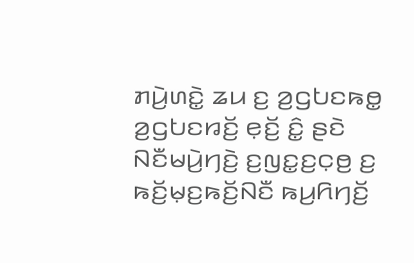ꤊꤣꤧ꤬ꤛꤢꤧ꤭ ꤘꤣ ꤢ꤬ ꤤ꤬ꤞꤝꤢꤒꤥ꤭ ꤤ꤬ꤞꤝꤢꤙꤢꤩ꤬ ꤕ꤫ꤢꤩ꤬ ꤢꤨ꤭ ꤔꤢꤧ ꤡꤢꤪꤗꤣꤧ꤬ꤚꤢꤧ꤬ ꤢ꤬ꤜꤢ꤭ꤢ꤬ꤍ꤫ꤥ꤬ ꤢ꤬ ꤒꤢꤩ꤬ꤗ꤫ꤢ꤬ꤒꤢꤩ꤬ꤡꤢꤪ ꤒꤣ꤬ꤖꤚꤢꤩ꤬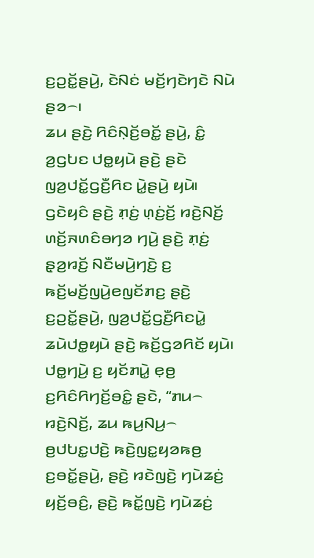ꤢ꤬ꤑꤢꤩ꤭ꤔꤣꤧ꤬, ꤢꤧꤡꤢꤦ ꤗꤢꤩ꤬ꤚꤢꤧꤚꤢꤧ ꤡꤣꤧ ꤔꤤ꤮꤯
ꤘꤣ ꤔꤢꤧ꤬ ꤖꤢꤨꤡ꤫ꤢꤩ꤬ꤋꤢꤩ꤭ ꤔꤣꤧ꤬, ꤢꤨ꤭ ꤤ꤬ꤞꤝꤢ ꤓꤥ꤭ꤟꤣꤧ ꤔꤢꤧ꤬ ꤔꤢꤧ ꤜꤤ꤬ꤓꤢꤩ꤭ꤞꤢꤪ꤬ꤖꤢ ꤣꤧ꤭ꤔꤣꤧ꤬ ꤟꤣꤧ꤯ ꤞꤢꤧꤟꤢꤨ ꤔꤢꤧ꤬ ꤊ꤫ꤢꤦ꤬ ꤛ꤫ꤢꤦ꤬ꤢꤩ꤬ ꤙꤢꤧ꤬ꤡꤢꤩ꤬ ꤛꤢꤩ꤬ꤏꤛꤢꤨꤋꤚꤤ ꤚꤣꤧ꤬ ꤔꤢꤧ꤬ ꤊ꤫ꤢꤦ꤬ ꤔ꤫ꤤ꤬ꤙꤢꤩ꤬ ꤡꤢꤪꤗꤣꤧ꤬ꤚꤢꤧ꤬ ꤢ꤬ ꤒꤢꤩ꤬ꤗꤢꤩ꤬ꤜꤣꤧ꤬ꤕꤜꤢꤩꤊꤢ꤬ ꤔꤢꤧ꤬ ꤢ꤬ꤑꤢꤩ꤭ꤔꤣꤧ꤬, ꤜꤤ꤬ꤓꤢꤩ꤭ꤞꤢꤪ꤬ꤖꤢꤣꤧ꤭ ꤘꤣꤧꤓꤥ꤭ꤟꤣꤧ ꤔꤢꤧ꤬ ꤒꤢꤩ꤬ꤞꤤꤖꤢꤩ ꤟꤣꤧ꤯
ꤓꤥ꤭ꤚꤣꤧ꤬ ꤢ꤬ ꤟꤢꤩꤊꤣꤧ꤭ ꤕ꤫ꤥ꤬ ꤢ꤬ꤖꤢꤨꤖꤚꤢꤩ꤬ꤋꤢꤨ꤭ ꤔꤢꤧ, “ꤊꤣ꤮ ꤙꤢꤧ꤬ꤡꤢꤩ꤬, ꤘꤣ ꤒꤣ꤬ꤡꤣ꤬꤮ ꤥ꤬ꤓꤝꤢ꤭ꤓꤢꤧ꤬ ꤒꤢꤧ꤬ꤜꤢ꤭ꤟꤤꤒꤥ꤬ ꤢ꤬ꤋꤢꤩ꤭ꤔꤣꤧ꤬, ꤔꤢꤧ꤬ ꤙꤢꤧꤜꤢꤧ꤬ ꤚꤣꤧꤘꤢꤦ꤬ ꤟꤢꤩ꤬ꤋꤢꤨ꤬, ꤔꤢꤧ꤬ ꤒꤢꤩ꤭ꤜꤢꤧ꤬ ꤚꤣꤧꤘꤢꤦ꤬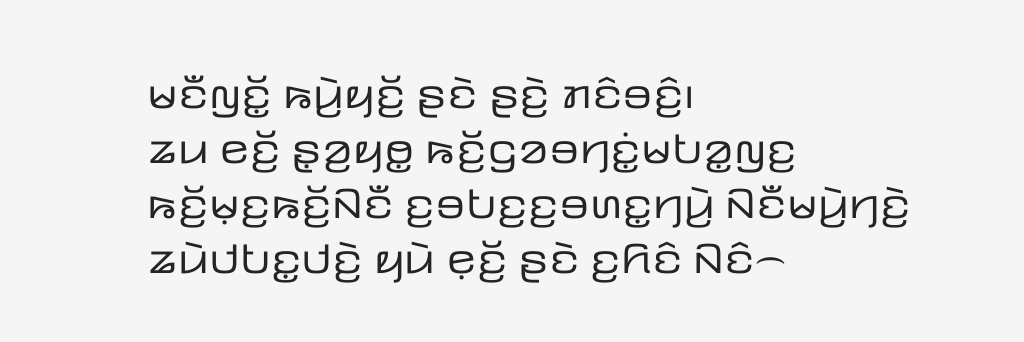ꤗꤢꤪꤜꤢꤩ꤭ ꤒꤣꤧ꤬ꤟꤢꤩ꤬ ꤔꤢꤧ ꤔꤢꤧ꤬ ꤊꤢꤨꤋꤢꤨ꤬꤯
ꤘꤣ ꤕꤢꤩ꤬ ꤔ꤫ꤤ꤬ꤟꤥ꤭ ꤒꤢꤩ꤬ꤞꤤꤋꤚꤢꤦ꤭ꤗꤝꤤ꤭ꤜꤢ꤬ ꤒꤢꤩ꤬ꤗ꤫ꤢ꤬ꤒꤢꤩ꤬ꤡꤢꤪ ꤢ꤬ꤋꤝꤢ꤬ꤢ꤬ꤋꤛꤢ꤭ꤚꤣꤧ꤬ ꤡꤢꤪꤗꤣꤧ꤬ꤚꤢꤧ꤬ ꤘꤣꤧꤓꤝꤢ꤭ꤓꤢꤧ꤬ ꤟꤣꤧ ꤕ꤫ꤢꤩ꤬ ꤔꤢꤧ ꤢ꤬ꤖꤢꤨ ꤡꤢꤨ꤮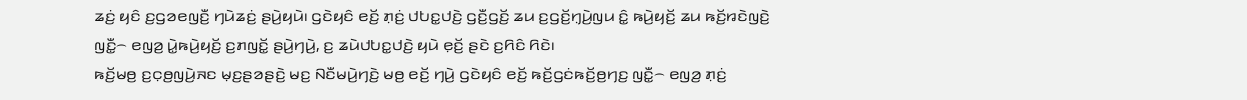ꤘꤢꤦ꤬ ꤟꤢꤨ ꤢ꤬ꤞꤤꤕꤜꤢꤪ꤬ ꤚꤣꤧꤘꤢꤦ꤬ ꤔꤣꤧ꤬ꤟꤣꤧ꤯ ꤞꤢꤧꤟꤢꤨ ꤕꤢꤩ꤬ ꤊ꤫ꤢꤦ꤬ ꤓꤝꤢ꤭ꤓꤢꤧ꤬ ꤞꤢꤪ꤬ꤞꤢꤩ꤬ ꤘꤣ ꤢ꤬ꤞꤢꤩ꤬ꤚ꤫ꤣꤧ꤬ꤜꤣ ꤢꤨ꤭ ꤒꤣꤧ꤬ꤟꤢꤩ꤬ ꤘꤣ ꤒꤢꤩ꤬ꤙꤢꤧꤜꤢꤧ꤬ ꤜꤢꤪ꤭꤮ ꤕꤜꤤ꤬ ꤣꤧ꤭ꤒꤣꤧ꤬ꤟꤢꤩ꤬ ꤢ꤬ꤊꤜꤢꤩ꤭ ꤔꤣꤧ꤬ꤚꤣꤧ꤬, ꤢ꤬ ꤘꤣꤧꤓꤝꤢ꤭ꤓꤢꤧ꤬ ꤟꤣꤧ ꤕ꤫ꤢꤩ꤬ ꤔꤢꤧ ꤢ꤬ꤖꤢꤨ ꤖꤢꤧ꤯
ꤒꤢꤩ꤬ꤗꤥ꤬ ꤢ꤬ꤍ꤫ꤥ꤬ꤜꤣꤧ꤬ꤏꤢ ꤗ꤫ꤢ꤬ꤔꤤꤔꤢꤧ꤬ ꤗꤢ꤬ ꤡꤢꤪꤗꤣꤧ꤬ꤚꤢꤧ꤬ ꤗꤥ꤬ ꤕꤢꤩ꤬ ꤚꤣꤧ꤬ ꤞꤢꤧꤟꤢꤨ ꤕꤢꤩ꤬ ꤒꤢꤩ꤬ꤞꤢꤦꤒꤢꤩ꤬ꤥ꤬ꤚꤢ꤬ ꤜꤢꤪ꤭꤮ ꤕꤜꤤ꤬ ꤊ꤫ꤢꤦ꤬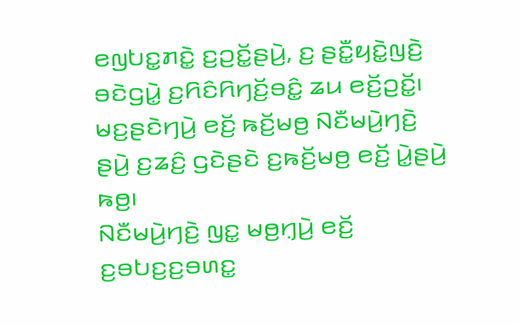ꤕꤜꤝꤢ꤭ꤊꤢꤧ꤭ ꤢ꤬ꤑꤢꤩ꤭ꤔꤣꤧ꤬, ꤢ꤬ ꤔꤢꤪ꤭ꤟꤢꤧ꤭ꤜꤢꤧ꤬ ꤋꤢꤧꤞꤣꤧ꤭ ꤢ꤬ꤖꤢꤨꤖꤚꤢꤩ꤬ꤋꤢꤨ꤭ ꤘꤣ ꤕꤢꤩ꤬ꤑꤢꤩ꤭꤯ ꤗꤢ꤬ꤔꤢꤧꤚꤣꤧ꤬ ꤕꤢꤩ꤬ ꤒꤢꤩ꤬ꤗꤥ꤬ ꤡꤢꤪꤗꤣꤧ꤬ꤚꤢꤧ꤬ ꤔꤣꤧ꤬ ꤢ꤬ꤘꤢꤨ꤬ ꤞꤢꤧꤔꤢꤧ ꤢ꤬ꤒꤢꤩ꤬ꤗꤥ꤬ ꤕꤢꤩ꤬ ꤣꤧ꤭ꤔꤣꤧ꤬ ꤒꤥ꤬꤯
ꤡꤢꤪꤗꤣꤧ꤬ꤚꤢꤧ꤬ ꤜꤢ꤭ ꤗꤥ꤬ꤚ꤫ꤣꤧ꤬ ꤕꤢꤩ꤬ ꤢ꤬ꤋꤝꤢ꤬ꤢ꤬ꤋꤛꤢ꤭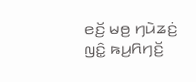ꤕꤢꤩ꤬ ꤗꤥ꤬ ꤚꤣꤧꤘꤢꤦ꤬ ꤜꤢꤨ꤭ ꤒꤣ꤬ꤖꤚꤢꤩ꤬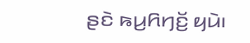ꤔꤢꤧ ꤒꤣ꤬ꤖꤚꤢꤩ꤬ ꤟꤣꤧ꤯